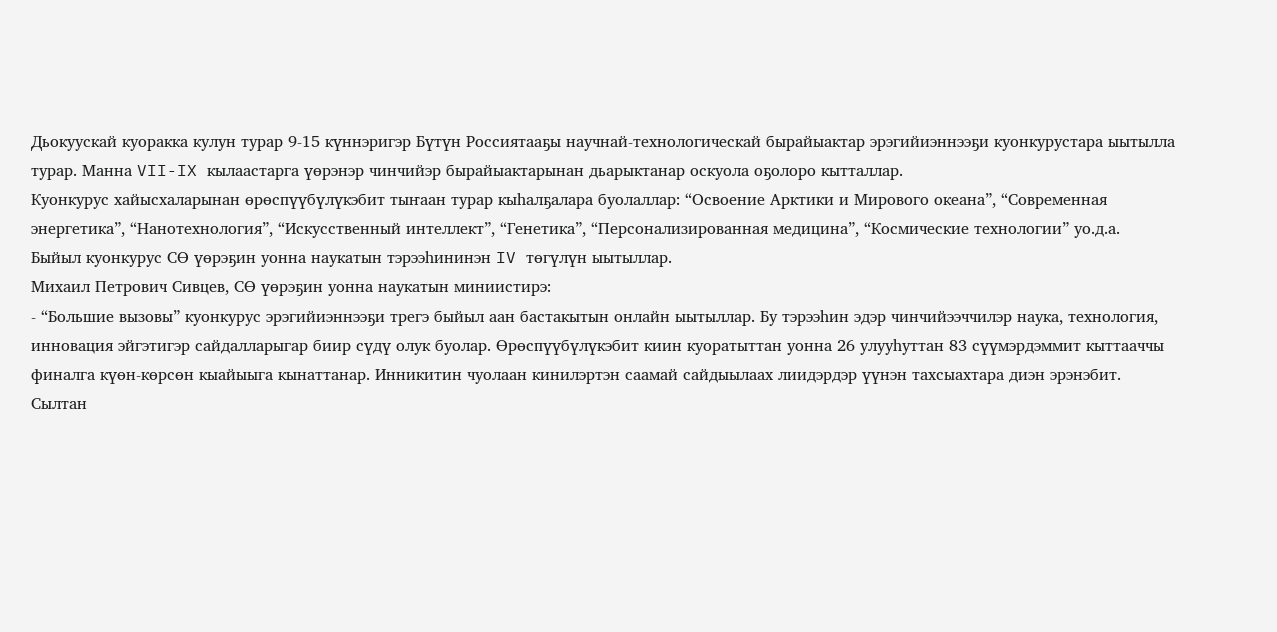Дьокуускай куоракка кулун турар 9-15 күннэригэр Бүтүн Россиятааҕы научнай-технологическай бырайыактар эрэгийиэннээҕи куонкурустара ыытылла турар. Манна VII-IX кылаастарга үөрэнэр чинчийэр бырайыактарынан дьарыктанар оскуола оҕолоро кытталлар.
Куонкурус хайысхаларынан өрөспүүбүлүкэбит тыҥаан турар кыһалҕалара буолаллар: “Освоение Арктики и Мирового океана”, “Современная энергетика”, “Нанотехнология”, “Искусственный интеллект”, “Генетика”, “Персонализированная медицина”, “Космические технологии” уо.д.а.
Быйыл куонкурус СӨ үөрэҕин уонна наукатын тэрээһининэн IV төгүлүн ыытыллар.
Михаил Петрович Сивцев, СӨ үөрэҕин уонна наукатын миниистирэ:
- “Большие вызовы” куонкурус эрэгийиэннээҕи трегэ быйыл аан бастакытын онлайн ыытыллар. Бу тэрээһин эдэр чинчийээччилэр наука, технология, инновация эйгэтигэр сайдалларыгар биир сүдү олук буолар. Өрөспүүбүлүкэбит киин куоратыттан уонна 26 улууһуттан 83 сүүмэрдэммит кыттааччы финалга күөн-көрсөн кыайыыга кынаттанар. Инникитин чуолаан кинилэртэн саамай сайдыылаах лиидэрдэр үүнэн тахсыахтара диэн эрэнэбит. Сылтан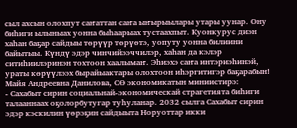сыл ахсын олохпут саҥаттан саҥа ыҥырыылары утары уунар. Ону биһиги ылыныах уонна быһаарыах тустаахпыт. Куонкурус диэн хаһан баҕар сайдыы төрүүр төрүөтэ, уопуту уонна билиини байытыы. Күндү эдэр чинчийээччилэр, хаһан да кэлэр ситиһиилэринэн тохтоон хаалымаҥ. Эһиэхэ саҥа интэриэһинэй, ураты көрүүлээх бырайыактары олохтоон иһэргитигэр баҕарабын!
Майя Андреевна Данилова, СӨ экономикатын миниистирэ:
- Сахабыт сирин социальнай-экономическай страгетията биһиги талааннаах оҕолорбутугар туһуланар. 2032 сылга Сахабыт сирин эдэр кэскилин үөрэҕин сайдыыта Норуоттар икки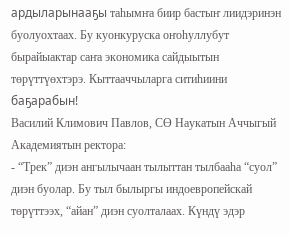ардыларынааҕы таһымҥа биир бастыҥ лиидэринэн буолуохтаах. Бу куонкуруска оҥоһуллубут бырайыактар саҥа экономика сайдыытын төрүттүөхтэрэ. Кыттааччыларга ситиһиини баҕарабын!
Василий Климович Павлов, СӨ Наукатын Аччыгый Академиятын ректора:
- “Трек” диэн ангылычаан тылыттан тылбааһа “суол” диэн буолар. Бу тыл былыргы индоевропейскай төрүттээх, “айан” диэн суолталаах. Күндү эдэр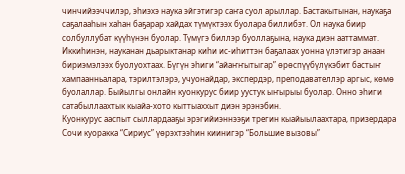чинчийээччилэр, эһиэхэ наука эйгэтигэр саҥа суол арыллар. Бастакытынан, наукаҕа саҕалааһын хаһан баҕарар хайдах түмүктээх буолара биллибэт. Ол наука биир солбуллубат күүһүнэн буолар. Түмүгэ биллэр буоллаҕына, наука диэн ааттаммат. Иккиһинэн, науканан дьарыктанар киһи ис-иһиттэн баҕалаах уонна үлэтигэр анаан бириэмэлээх буолуохтаах. Бүгүн эһиги “айаҥҥытыгар” өрөспүүбүлүкэбит бастыҥ хампаанньалара, тэрилтэлэрэ, учуонайдар, экспердэр, преподавателлэр аргыс, көмө буолаллар. Быйылгы онлайн куонкурус биир уустук ыҥырыы буолар. Онно эһиги сатабыллаахтык кыайа-хото кыттыаххыт диэн эрэнэбин.
Куонкурус ааспыт сыллардааҕы эрэгийиэннээҕи трегин кыайыылаахтара, призердара Сочи куоракка “Сириус” үөрэхтээһин киинигэр “Большие вызовы”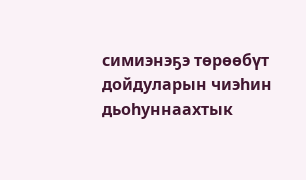симиэнэҕэ төрөөбүт дойдуларын чиэһин дьоһуннаахтык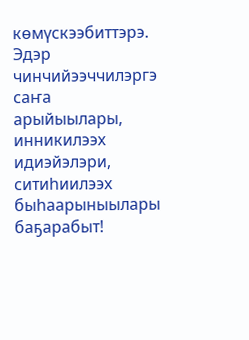көмүскээбиттэрэ.
Эдэр чинчийээччилэргэ саҥа арыйыылары, инникилээх идиэйэлэри, ситиһиилээх быһаарыныылары баҕарабыт!